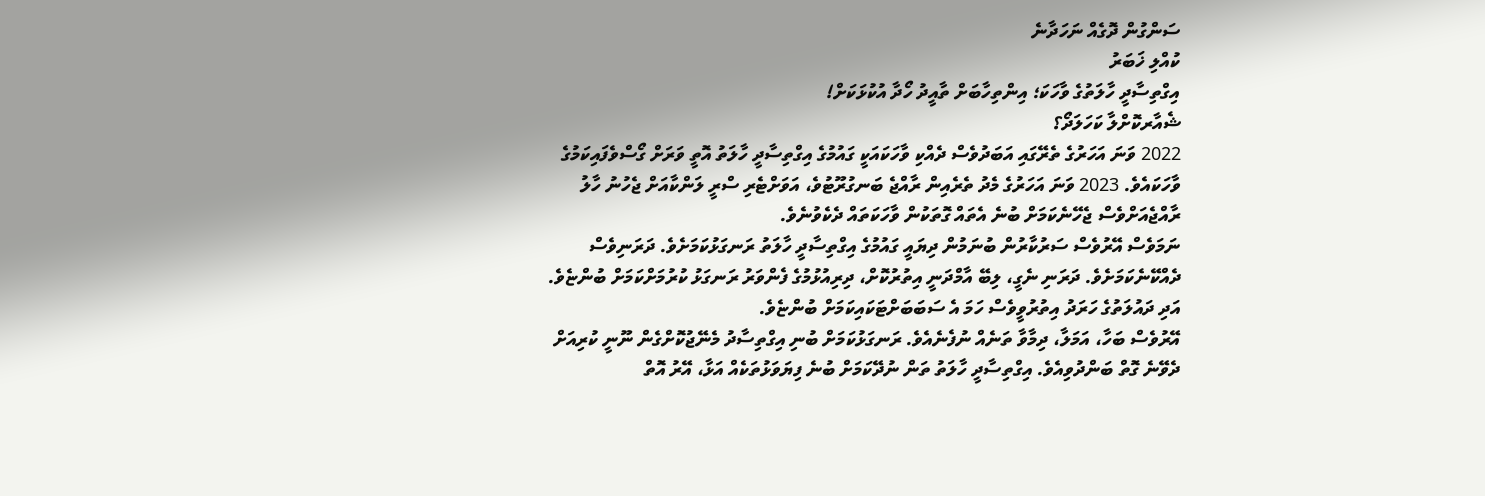ސަންގުން ދޮގެއް ނަހަދާނެ
ކުއްލި ޚަބަރު
އިގްތިސާދީ ހާލަތުގެ ވާހަކަ؛ އިންތިހާބަށް ތާއީދު ހޯދާ އުކުޅަކަށް!
ޝެއާރކޮށްލާ ކަހަލަދޯ؟
2022 ވަނަ އަހަރުގެ ތެރޭގައި އަބަދުވެސް ދެއްކި ވާހަކައަކީ ގައުމުގެ އިގްތިސާދީ ހާލަތު އޮތީ ވަރަށް ގޯސްވެފައިކަމުގެ ވާހަކައެވެ. 2023 ވަނަ އަހަރުގެ މެދު ތެރެއިން ރާއްޖެ ބަނގުރޫޓުވެ، އަވަށްޓެރި ސްރީ ލަންކާއަށް ޖެހުނު ހާލު ރާއްޖެއަށްވެސް ޖެހޭނެކަމަށް ބުނެ އެތައް ގޮތަކުން ވާހަކަތައް ދެކެވުނެވެ.
ނަމަވެސް އޭރުވެސް ސަރުކާރުން ބުނަމުން ދިޔައީ ގައުމުގެ އިގްތިސާދީ ހާލަތު ރަނގަޅުކަމަށެވެ. ދަރަނިވެސް ދެއްކޭނެކަމަށެވެ. ދަރަނި ނެގީ، ލިބޭ އާމްދަނީ އިތުރުކޮށް، ދިރިއުޅުމުގެ ފެންވަރު ރަނގަޅު ކުރުމަށްކަމަށް ބުންޏެވެ. އަދި ދައުލަތުގެ ހަރަދު އިތުރުވީވެސް ހަމަ އެ ސަބަބަށްޓަކައިކަމަށް ބުންޏެވެ.
އޭރުވެސް ބަހާ، އަމަލާ، ދިމާވާ ތަނެއް ނުފެނެއެވެ. ރަނގަޅުކަމަށް ބުނި އިގްތިސާދު މެނޭޖުކޮށްގެން ނޫނީ ކުރިއަށް ދެވޭނެ ގޮތް ބަންދުވިއެވެ. އިގްތިސާދީ ހާލަތު ތަން ނުދޭކަމަށް ބުނެ ފިޔަވަޅުތަކެއް އަޅާ، އޭރު އޮތް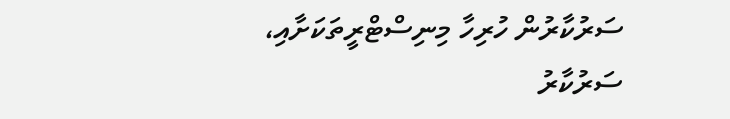ސަރުކާރުން ހުރިހާ މިނިސްޓްރީތަކަށާއި، ސަރުކާރު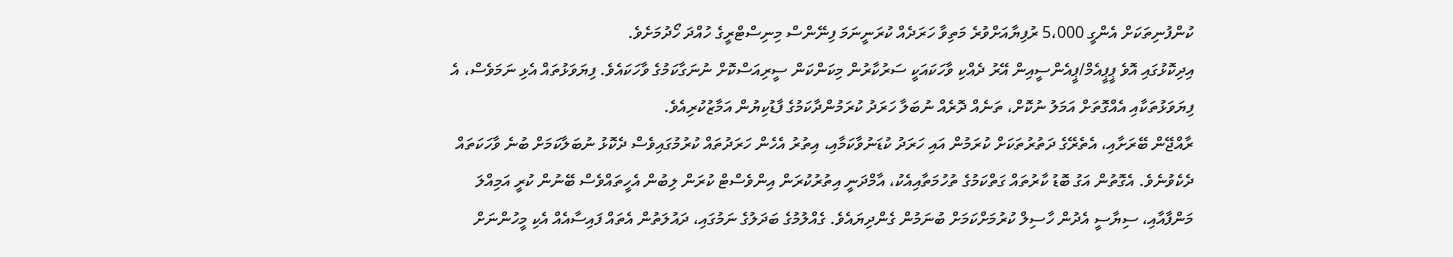ކުންފުނިތަކަށް އެންގީ 5،000 ރުފިޔާއަށްވުރެ މަތިވާ ހަރަދެއް ކުރަނީނަމަ ފިނޭންސް މިނިސްޓްރީގެ ހުއްދަ ހޯދުމަށެވެ.
އިދިކޮޅުގައި އޮވެ ޕީޕީއެމް/ޕީއެންސީއިން އޭރު ދެއްކި ވާހަކައަކީ ސަރުކާރުން މިކަންކަން ސީރިއަސްކޮށް ނުނަގާކަމުގެ ވާހަކައެވެ. ފިޔަވަޅުތައް އެޅި ނަމަވެސް، އެ ފިޔަވަޅުތަކާއި އެއްގޮތަށް އަމަލު ނުކޮށް، ތަނެއް ދޮރެއް ނުބަލާ ހަރަދު ކުރަމުންދާކަމުގެ ފާޑުކިޔުން އަމާޒުކުރިއެވެ.
ރާއްޖޭން ބޭރަށާއި، އެތެރޭގެ ދަތުރުތަކަށް ކުރަމުން އައި ހަރަދު ކުޑަނުވާކަމާއި، އިތުރު އެހެން ހަރަދުތައް ކުރުމުގައިވެސް ދެކޮޅު ނުބަލާކަމަށް ބުނެ ވާހަކަތައް ދެކެވުނެވެ. އެގޮތުން އަގު ބޮޑު ކާރުތައް ގަތްކަމުގެ ތުހުމަތާއިއެކު، އާމްދަނީ އިތުރުކުރަން އިންވެސްޓް ކުރަން ލިބުން އެހީތައްވެސް ބޭނުން ކުރީ އަމިއްލަ މަންފާއާއި، ސިޔާސީ އެދުން ހާސިލް ކުރުމަށްކަމަށް ބުނަމުން ގެންދިޔައެވެ. ގެއްލުމުގެ ބަދަލުގެ ނަމުގައި، ދައުލަތުން އެތައް ފައިސާއެއް އެކި މީހުންނަށް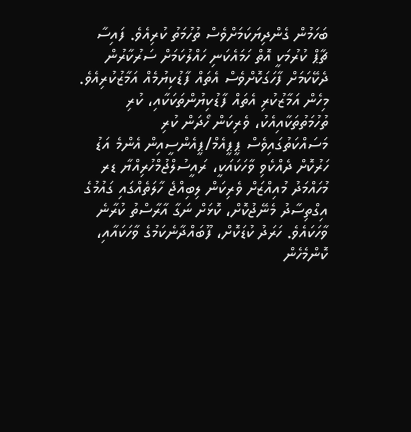ބަހަމުން ގެންދިޔަކަމަށްވެސް ތުހުމަތު ކުރިއެވެ. ފައިސާ ޗާޕް ކުރުމަކީ އޮތް ހަމައެކަނި ހައްލުކަމަށް ސަރުކާރުން ދެކޭކަމަށް ފާހަގަކޮށްވެސް އެތައް ފާޑުކިޔުމެއް އަމާޒުކުރިއެވެ.
މިހެން އަމާޒުކުރި އެތައް ފާޑުކިޔުންތަކަކާއި، ކުރި ތުހުމަތުތަކާއިއެކު، ވެރިކަން ހޯދަން ކުރި މަސައްކަތުގައިވެސް ޕީޕީއެމް/ޕީއެންސީއިން އެންމެ އަޑު ހަރުކޮށް ދެއްކެވި ވާހަކައަކީ، ރައީސުލްޖުމްހުރިއްޔާ ޑރ މުހައްމަދު މުއިއްޒަށް ވެރިކަން ލިބިއްޖެ ހާލަތެއްގައި ގައުމުގެ އިގްތިސާދު މެނޭޖުކޮށް، ކޮޅަށް ނަގާ އާރާސްތު ކުރާނެ ވާހަކައެވެ. ހަރަދު ކުޑަކޮށް، ފޫބައްދާނެކަމުގެ ވާހަކައާއި، ކޮންމެހެން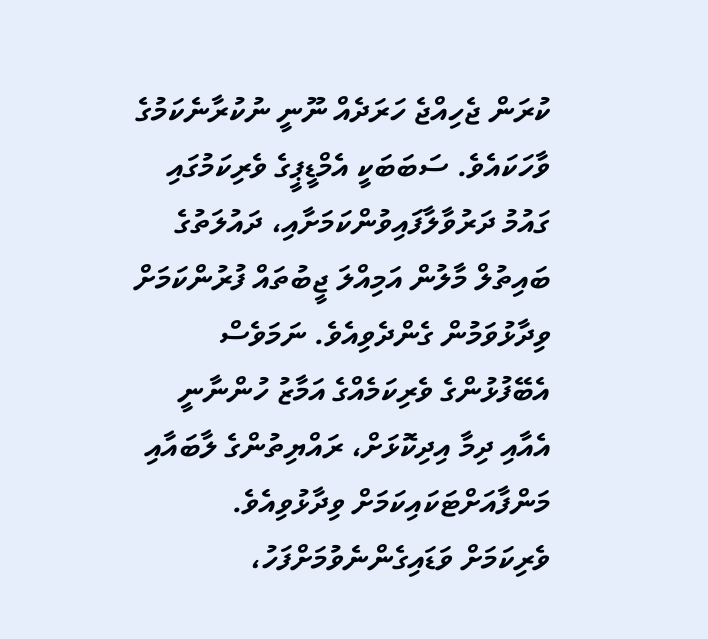ކުރަން ޖެހިއްޖެ ހަރަދެއް ނޫނީ ނުކުރާނެކަމުގެ ވާހަކައެވެ. ސަބަބަކީ އެމްޑީޕީގެ ވެރިކަމުގައި ގައުމު ދަރުވާލާފައިވުންކަމަށާއި، ދައުލަތުގެ ބައިތުލް މާލުން އަމިއްލަ ޖީބުތައް ފުރުންކަމަށް ވިދާޅުވަމުން ގެންދެވިއެވެ. ނަމަވެސް އެބޭފުޅުންގެ ވެރިކަމެއްގެ އަމާޒު ހުންނާނީ އެއާއި ދިމާ އިދިކޮޅަށް، ރައްޔިތުންގެ ލާބައާއި މަންފާއަށްޓަކައިކަމަށް ވިދާޅުވިއެވެ.
ވެރިކަމަށް ވަޑައިގެންނެވުމަށްފަހު،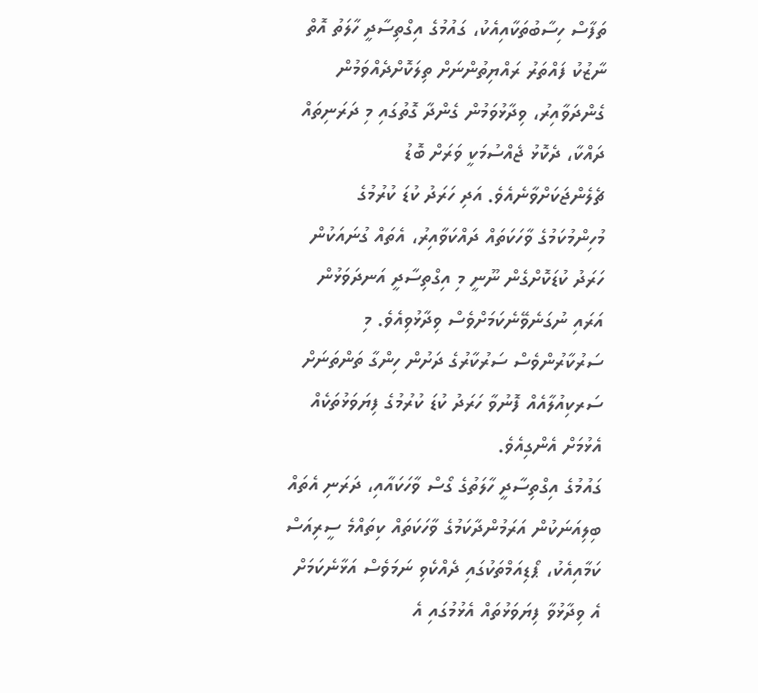ތަފާސް ހިސާބުތަކާއިއެކު، ގައުމުގެ އިގްތިސާދީ ހާލަތު އޮތް ނާޒުކު ފައްތަރު ރައްޔިތުންނަށް ތިލަކޮށްދެއްވަމުން ގެންދަވާއިރު، ވިދާޅުވަމުން ގެންދާ ގޮތުގައި މި ދަރަނިތައް ދައްކާ، ދެކޮޅު ޖެއްސުމަކީ ވަރަށް ބޮޑު ޗެލެންޖަކަށްވާނެއެވެ. އަދި ހަރަދު ކުޑަ ކުރުމުގެ މުހިންމުކަމުގެ ވާހަކަތައް ދައްކަވާއިރު، އެތައް ގުނައަކުން ހަރަދު ކުޑަކޮށްގެން ނޫނީ މި އިގްތިސާދީ އަނދަވަޅުން އަރައި ނުގަނެވޭނެކަމަށްވެސް ވިދާޅުވިއެވެ. މި ސަރުކާރުންވެސް ސަރުކާރުގެ ދަށުން ހިންގާ ތަންތަނަށް ސަރކިއުލާއެއް ފޮނުވާ ހަރަދު ކުޑަ ކުރުމުގެ ފިޔަވަޅުތަކެއް އެޅުމަށް އެންގިއެވެ.
ގައުމުގެ އިގްތިސާދީ ހާލަތުގެ ގޯސް ވާހަކައާއި، ދަރަނި އެތައް ބިލިއަނަކުން އަރަމުންދާކަމުގެ ވާހަކަތައް ކިތައްމެ ސީރިއަސް ކަމާއިއެކު، ޕޯޑިއަމްތަކުގައި ދެއްކެވި ނަމަވެސް އަޅާނެކަމަށް އެ ވިދާޅުވާ ފިޔަވަޅުތައް އެޅުމުގައި އެ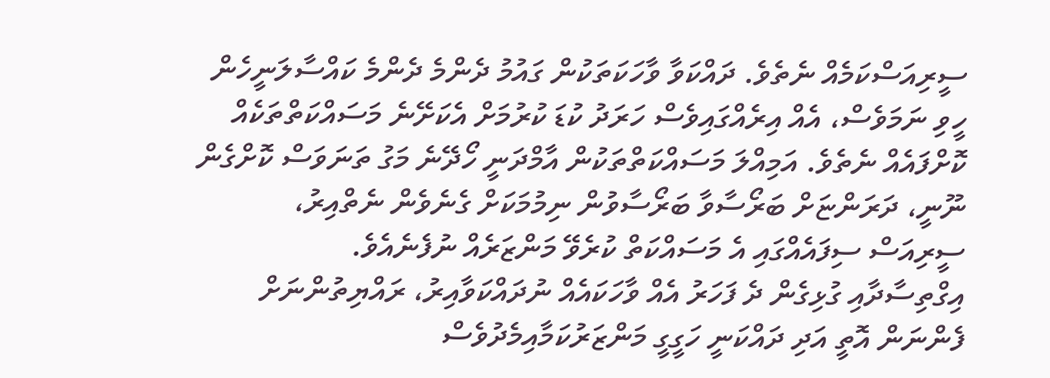ސީރިއަސްކަމެއް ނެތެވެ. ދައްކަވާ ވާހަކަތަކުން ގައުމު ދެންމެ ދެންމެ ކައްސާލަނީހެން ހީވި ނަމަވެސް، އެއް އިރެއްގައިވެސް ހަރަދު ކުޑަ ކުރުމަށް އެކަށޭނެ މަސައްކަތްތަކެއް ކޮށްފައެއް ނެތެވެ. އަމިއްލަ މަސައްކަތްތަކުން އާމްދަނީ ހޯދޭނެ މަގު ތަނަވަސް ކޮށްގެން ނޫނީ، ދަރަންޏަށް ބަރޯސާވާ ބަރޯސާވުން ނިމުމަކަށް ގެނެވެން ނެތްއިރު، ސީރިއަސް ސިފައެއްގައި އެ މަސައްކަތް ކުރެވޭ މަންޒަރެއް ނުފެނެއެވެ.
އިގްތިސާދާއި ގުޅިގެން ދެ ފަހަރު އެއް ވާހަކައެއް ނުދައްކަވާއިރު، ރައްޔިތުންނަށް ފެންނަން އޮތީ އަދި ދައްކަނީ ހަގީގީ މަންޒަރުކަމާއިމެދުވެސް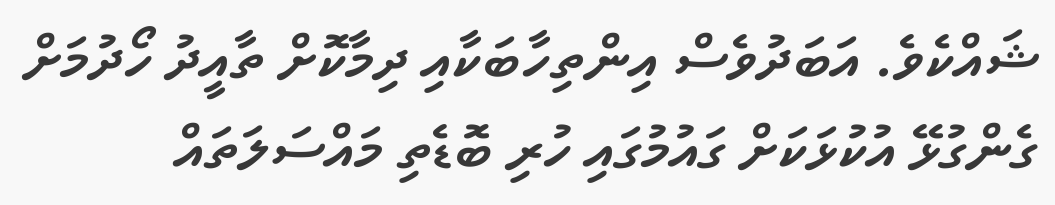ޝައްކެވެ. އަބަދުވެސް އިންތިހާބަކާއި ދިމާކޮށް ތާއީދު ހޯދުމަށް ގެންގުޅޭ އުކުޅަކަށް ގައުމުގައި ހުރި ބޮޑެތި މައްސަލަތައް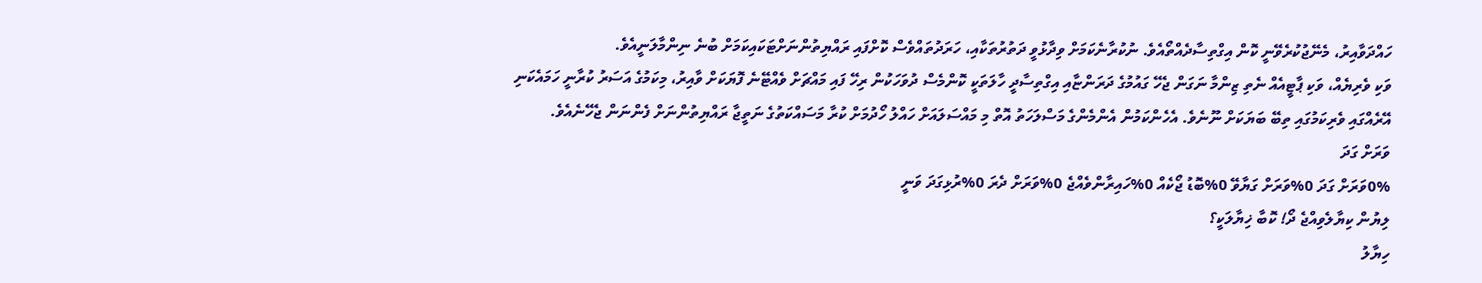ހައްދަވާއިރު، މެނޭޖުކުރެވޭނީ ކޮން އިގްތިސާދެއްތޯއެވެ. ނުކުރާނެކަމަށް ވިދާޅުވީ ދަތުރުތަކާއި، ހަރަދުތައްވެސް ކޮށްފައި ރައްޔިތުންނަށްޓަކައިކަމަށް ބުނެ ނިންމާލަނީއެވެ.
ވަކި ވެރިޔެއް، ވަކި ޕާޓީއެއް ނެތި ޒިންމާ ނަގަން ޖެހޭ ގައުމުގެ ދަރަންޏާއި އިގްތިސާދީ ހާލަތަކީ ކޮންމެސް ދުވަހަކުން ރިހޭ ފައި މައްޗަށް ވެއްޓޭނެ ފޮޔަކަށް ވާއިރު، މިކަމުގެ އަސަރު ކުރާނީ ހަމައެކަނި އޭރެއްގައި ވެރިކަމުގައި ތިބޭ ބަޔަކަށް ނޫނެވެ. އެހެންކަމުން އެންމެންގެ މަސްލަހަތު އޮތް މި މައްސަލައަށް ހައްލު ހޯދުމަށް ކުރާ މަސައްކަތުގެ ނަތީޖާ ރައްޔިތުންނަށް ފެންނަން ޖެހޭނެއެވެ.
ވަރަށް ގަދަ
0%ވަރަށް ގަދަ 0%ވަރަށް ގަޔާވޭ 0%ބޮޑު ޖޯކެއް 0%ހައިރާންވެއްޖެ 0%ވަރަށް ދެރަ 0%ރުޅިގަދަ ވަނީ
ލިޔުން ކިޔާލެވިއްޖެ ދޯ! ކޮބާ ޚިޔާލަކީ؟
ހިޔާލު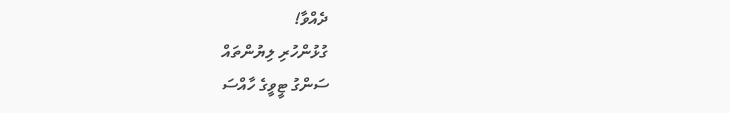ދެއްވާ!
ގުޅުންހުރި ލިޔުންތައް
ސަންގު ޓީވީގެ ހާއްސަ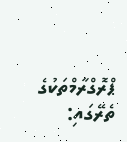ޕްރޮގްރާމްތަކުގެ ތެރޭގައި: